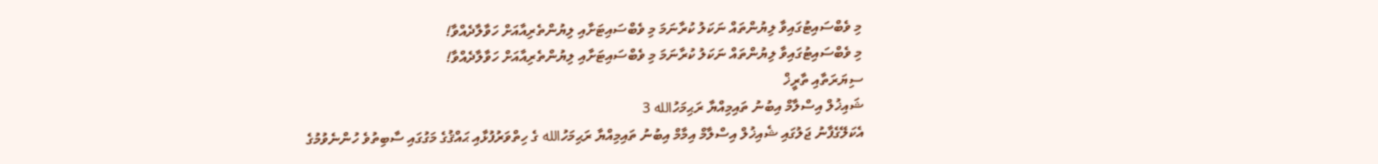މި ވެބްސައިޓުގައިވާ ލިޔުންތައް ނަކަލު ކުރާނަމަ މި ވެބްސައިޓަށާއި ލިޔުންތެރިއާއަށް ހަވާލާދެއްވާ!
މި ވެބްސައިޓުގައިވާ ލިޔުންތައް ނަކަލު ކުރާނަމަ މި ވެބްސައިޓަށާއި ލިޔުންތެރިއާއަށް ހަވާލާދެއްވާ!
ސިޔަރަތާއި ތާރީޚް
ޝައިޚުލް އިސްލާމް އިބުނު ތައިމިއްޔާ ރަޙިމަހުالله 3
އެކަލޭގެފާނު ޖަލުގައި ޝެއިޚުލް އިސްލާމް އިމާމް އިބުނު ތައިމިއްޔާ ރަޙިމަހުالله ގެ ހިތްވަރުފުޅާއި ޙައްޤުގެ މަގުގައި ސާބިތުވެ ހުންނެވުމުގެ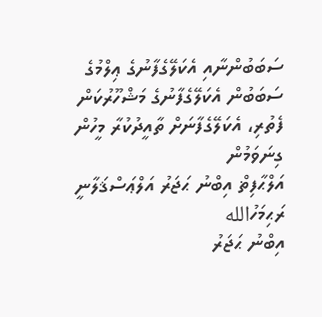ސަބަބުންނާއި އެކަލޭގެފާނުގެ ޢިލްމުގެ ސަބަބުން އެކަލޭގެފާނުގެ މަޝްހޫރުކަން ފެތުރި، އެކަލޭގެފާނަށް ތާއީދުކުރާ މީހުން ގިނަވަމުން
އަލްޙާފިޡް އިބްނު ޙަޖަރު އަލްޢަސްޤަލާނީ ރަޙިމަހުالله
އިބްނު ޙަޖަރު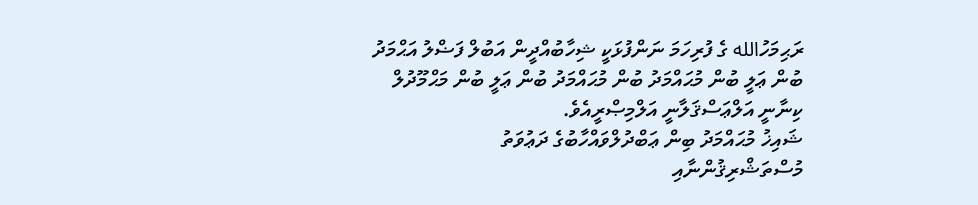ރަޙިމަހުالله ގެ ފުރިހަމަ ނަންފުޅަކީ ޝިހާބުއްދީން އަބުލް ފަޟްލު އަޙްމަދު ބުން ޢަލީ ބުން މުޙައްމަދު ބުން މުޙައްމަދު ބުން ޢަލީ ބުން މަޙްމޫދުލް ކިނާނީ އަލްޢަސްޤަލާނީ އަލްމިޞްރީއެވެ.
ޝައިޚު މުޙައްމަދު ބިން ޢަބްދުލްވައްހާބުގެ ދަޢުވަތު
މުސްތަޝްރިޤުންނާއި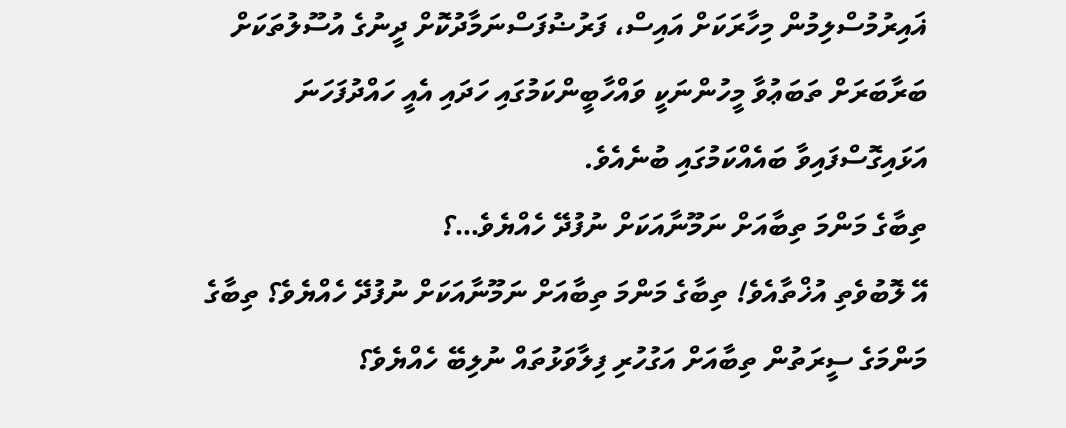ޣައިރުމުސްލިމުން މިހާރަކަށް އައިސް، ފަރުޟުފަސްނަމާދުކޮށް ދީނުގެ އުސޫލުތަކަށް ބަރާބަރަށް ތަބަޢުވާ މީހުންނަކީ ވައްހާބީންކަމުގައި ހަދައި އެއީ ހައްދުފަހަނަ އަޅައިގޮސްފައިވާ ބައެއްކަމުގައި ބުނެއެވެ.
ތިބާގެ މަންމަ ތިބާއަށް ނަމޫނާއަކަށް ނުފުދޭ ހެއްޔެވެ…؟
އޭ ލޮބުވެތި އުޚްތާއެވެ! ތިބާގެ މަންމަ ތިބާއަށް ނަމޫނާއަކަށް ނުފުދޭ ހެއްޔެވެ؟ ތިބާގެ މަންމަގެ ސީރަތުން ތިބާއަށް އަގުހުރި ފިލާވަޅުތައް ނުލިބޭ ހެއްޔެވެ؟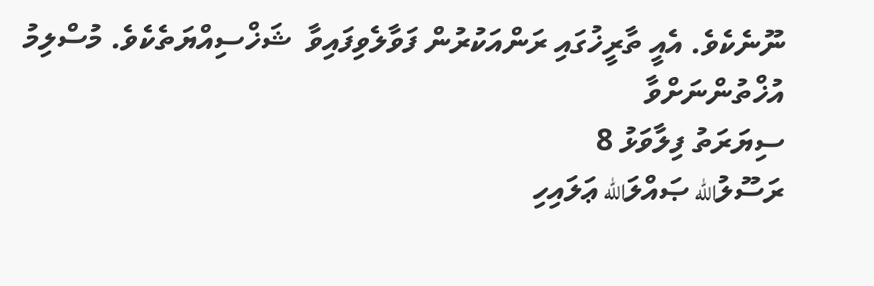ނޫނެކެވެ. އެއީ ތާރީޚުގައި ރަންއަކުރުން ފަވާލެވިފައިވާ  ޝަޚްސިއްޔަތެކެވެ. މުސްލިމު އުޚްތުންނަށްވާ
ސިޔަރަތު ފިލާވަޅު 8
ރަސޫލުالله ޞައްލަالله ޢަލައިހި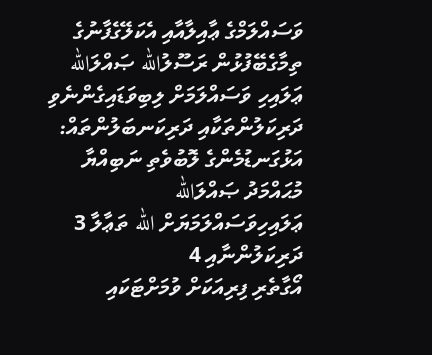ވަސައްލަމްގެ ޢާއިލާއާއި އެކަލޭގެފާނުގެ ތިމާގެބޭފުޅުން ރަސޫލުالله ޞައްލަالله ޢަލައިހި ވަސައްލަމަށް ލިބިވަޑައިގެންނެވި ދަރިކަލުންތަކާއި ދަރިކަނބަލުންތައް: އަޅުގަނޑުމެންގެ ލޮބުވެތި ނަބިއްޔާ މުޙައްމަދު ޞައްލަالله ޢަލައިހިވަސައްލަމަޔަށް الله ތަޢާލާ 3 ދަރިކަލުންނާއި 4
އޯގާތެރި ފިރިއަކަށް ވުމަށްޓަކައި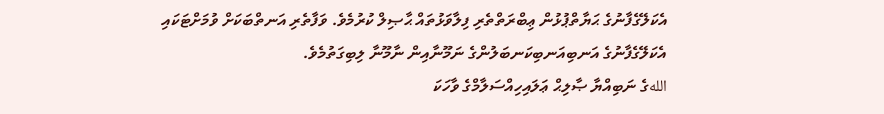އެކަލޭގެފާނުގެ ޙަޔާތްޕުޅުން ޢިބްރަތްތެރި ފިލާވަޅުތައް ޙާޞިލް ކުރުމެވެ. ވަފާތެރި އަނތްބަކަށް ވުމަށްޓަކައި އެކަލޭގެފާނުގެ އަނބިއަނބިކަނބަލުންގެ ނަމޫނާއިން ނާމޫނާ ލިބިގަތުމެވެ.
اللهގެ ނަބިއްޔާ ޞާލިޙް ޢަލައިހިއްސަލާމްގެ ވާހަކަ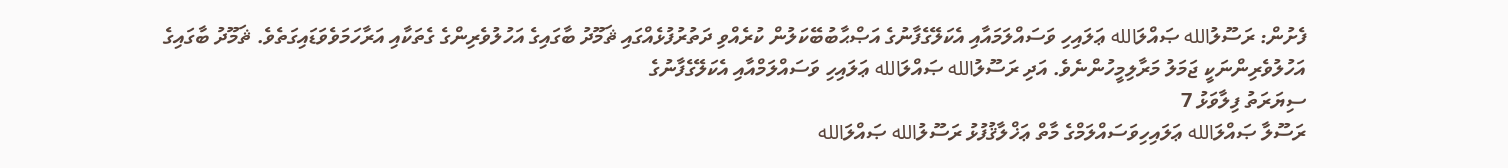ފެށުން: ރަސޫލުالله ޞައްލަالله ޢަލައިހި ވަސައްލަމައާއި އެކަލޭގެފާނުގެ އަޞްޙާބުބޭކަލުން ކުރެއްވި ދަތުރުފުޅެއްގައި ޘަމޫދު ބާގައިގެ އަހުލުވެރިންގެ ގެތަކާއި އަރާހަމަވެވަޑައިގަތެވެ. ޘަމޫދު ބާގައިގެ އަހުލުވެރިންނަކީ ޖަމަލު މަރާލިމީހުންނެވެ. އަދި ރަސޫލުالله ޞައްލަالله ޢަލައިހި ވަސައްލަމްއާއި އެކަލޭގެފާނުގެ
ސިޔަރަތު ފިލާވަޅު 7
ރަސޫލާ ޞައްލަالله ޢަލައިހިވަސައްލަމްގެ މާތް ޢަޚްލާޤުފުޅު ރަސޫލުالله ޞައްލަالله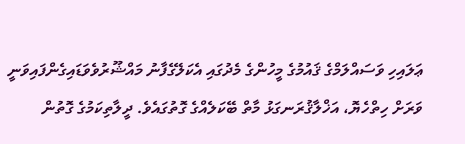ޢަލައިހި ވަސައްލަމްގެ ޤައުމުގެ މީހުންގެ މެދުގައި އެކަލޭގެފާނު މައްޝޫރުވެވަޑައިގެންފައިވަނީ ވަރަށް ހިތްހެޔޮ، އަޚްލާޤުރަނގަޅު މާތް ބޭކަލެއްގެ ގޮތުގައެވެ. ދީލާތިކަމުގެ ގޮތުން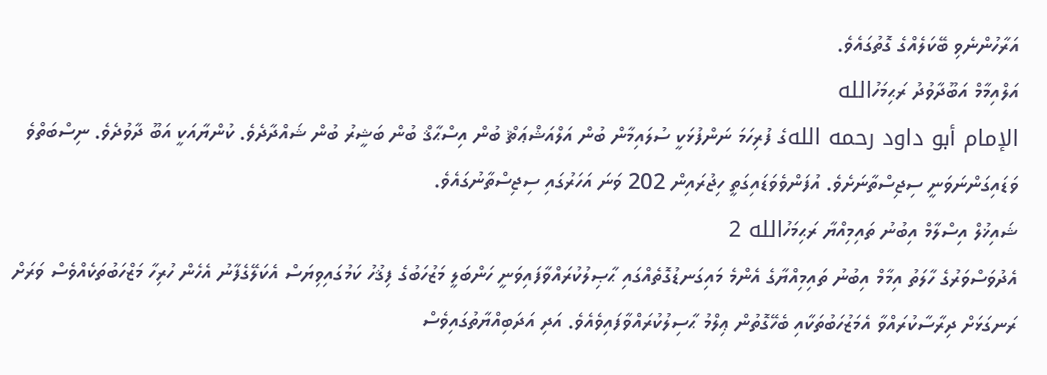އަރާހުންނެވި ބޭކަލެއްގެ ގޮތުގައެވެ.
އަލްއިމާމް އަބޫދާވުދު ރަޙިމަހުالله
الإمام أبو داود رحمه اللهގެ ފުރިހަމަ ނަންފުޅަކީ ސުލައިމާން ބުން އަލްއަޝްޢަޘް ބުން އިސްޙާޤް ބުން ބަޝީރު ބުން ޝައްދާދެވެ. ކުންޔާއަކީ އަބޫ ދާވުދެވެ. ނިސްބަތްވެ ވަޑައިގަންނަވަނީ ސިޖިސްތާނަށެވެ. އުފަންވެވަޑައިގަތީ ހިޖުރައިން 202 ވަނަ އަހަރުގައި ސިޖިސްތާނުގައެވެ.
ޝައިޚުލް އިސްލާމް އިބުނު ތައިމިއްޔާ ރަޙިމަހުالله 2
އެދުވަސްވަރުގެ ހާލަތު އިމާމް އިބުނު ތައިމިއްޔާގެ އެންމެ މައިގަނޑުގޮތެއްގައި ޙާޞިލުކުރައްވާފައިވަނީ ހަންބަލީ މަޒުހަބުގެ ފިޤުހު ކަމުގައިވިޔަސް އެކަލޭގެފާނު އެހެން ހުރިހާ މަޒްހަބުތަކެއްވެސް ވަރަށް ރަނގަޅަށް ދިރާސާކުރައްވާ އެމަޒުހަބުތަކާއި ބެހޭގޮތުން ޢިލްމު ޙާސިލުކުރައްވާފައިވެއެވެ. އަދި އަދަބިއްޔާތުގައިވެސް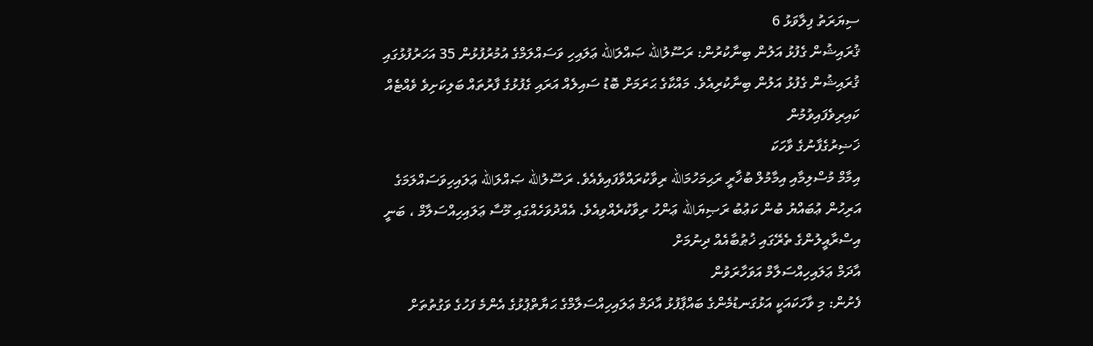ސިޔަރަތު ފިލާވަޅު 6
ޤުރައިޝުން ގެފުޅު އަލުން ބިނާކުރުން: ރަސޫލުالله ޞައްލަالله ޢަލައިހި ވަސައްލަމްގެ އުމުރުފުޅުން 35 އަހަރުފުޅުގައި ޤުރައިޝުން ގެފުޅު އަލުން ބިނާކުރިއެވެ. މައްކާގެ ޙަރަމަށް ބޮޑު ސައިލެއް އަރައި ގެފުޅުގެ ފާރުތައް ބަލިކަށިވެ ވެއްޓެއް ކައިރިވެފައިވުމުން
ޚަޟިރުގެފާނުގެ ވާހަކަ
އިމާމް މުސްލިމާއި އިމާމުލް ބުޚާރީ ރަޙިމަހުމަالله ރިވާކުރައްވާފައިވެއެވެ. ރަސޫލުالله ޞައްލަالله ޢަލައިހިވަސައްލަމަގެ އަރިހުން ޢުބައްޔު ބުން ކަޢުބު ރަޞިޔަالله ޢަންހު ރިވާކުރެއްވިއެވެ. އެއްދުވަހެއްގައި މޫސާ ޢަލައިހިއްސަލާމް ، ބަނީ އިސްރާއީލުންގެ ތެރޭގައި ޚުޠުބާއެއް ދިނުމަށް
އާދަމް ޢަލައިހިއްސަލާމް އަވަހާރަވުން
ފެށުން: މި ވާހަކައަކީ އަޅުގަނޑުމެންގެ ބައްޕާފުޅު އާދަމް ޢަލައިހިއްސަލާމްގެ ޙަޔާތްޕުޅުގެ އެންމެ ފަހުގެ ވަގުތުތަށް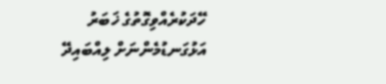ހޭދަކުރެއްވިގޮތުގެ ޚަބަރު އަޅުގަނޑުމެންނަށް ލިއްބައިދޭ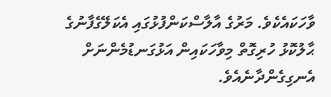ވާހަކައެކެވެ. މަރުގެ އާލާސްކަންފުޅުގައި އެކަލޭގެފާނުގެ ޙާލުކޮޅު ހުރިގޮތް މިވާހަކައިން އަޅުގަނޑުމެންނަށް އެނގިގެންދާނެއެވެ.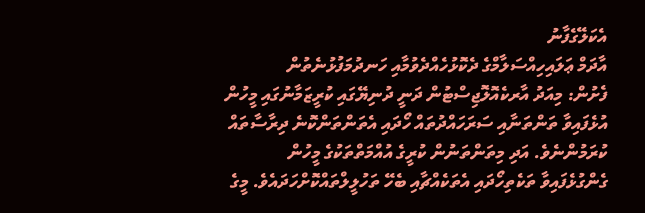އެކަލޭގެފާނު
އާދަމް ޢަލައިހިއްސަލާމްގެ ދެކޮޅުހެއްދެވުމާއި ހަނދުމަފުޅުނެތުން
ފެށުން: މިއަދު އާރކެއޮލޮޖިސްޓުން ދަނީ ދުނިޔޭގައި ކުރީޒަމާނުގައި މީހުން އުޅެފައިވާ ތަންތަނާއި ސަރަހައްދުތައް ހޯދައި އެތަންތަންކޮނެ ދިރާސާތައް ކުރަމުންނެވެ. އަދި މިތަންތަނުން ކުރީގެ އުއްމަތްތަކުގެ މީހުން ގެންގުޅެފައިވާ ތަކެތިހޯދައި އެތަކެއްޗާއި ބެހޭ ތަހުލީލްތައްކޮށްހަދައެވެ. މީގެ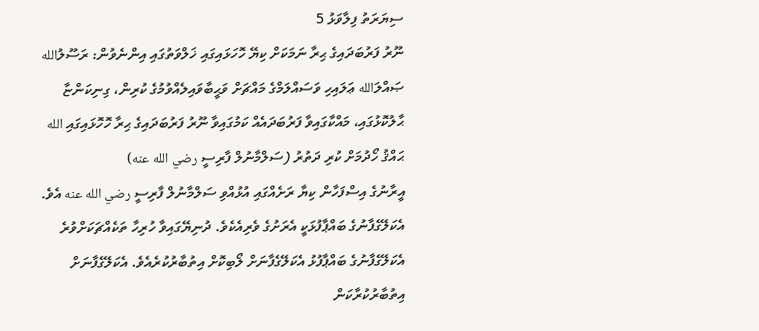ސިޔަރަތު ފިލާވަޅު 5
ނޫރު ފަރުބަދައިގެ ޙިރާ ނަމަކަށް ކިޔޭ ހޮހަޅައިގައި ޚަލްވަތުގައި އިންނެވުން: ރަސޫލުالله ޞައްލަالله ޢަލައިހި ވަސައްލަމްގެ މައްޗަށް ވަޙީބާވައިލެއްވުމުގެ ކުރިން، ގިނިކަންޏާ ޙާލުކޮޅުގައި، މައްކާގައިވާ ފަރުބަދައެއް ކަމުގައިވާ ނޫރު ފަރުބަދައިގެ ޙިރާ ހޮހޮޅައިގައި الله
ޙައްޤު ހޯދުމަށް ކުރި ދަތުރު (ސަލްމާނުލް ފާރިސީ رضي الله عنه)
އީރާނުގެ އިސްފަހާން ކިޔާ ރަށެއްގައި އުޅުއްވި ސަލްމާނުލް ފާރިސީ رضي الله عنه އެވެ. އެކަލޭގެފާނުގެ ބައްޕާފުޅަކީ އެރަށުގެ ވެރިއެކެވެ. ދުނިޔޭގައިވާ ހުރިހާ ތަކެއްޗަކަށްވުރެ އެކަލޭގެފާނުގެ ބައްޕާފުޅު އެކަލޭގެފާނަށް ލޯބިކޮށް އިތުބާރުކުރެއެވެ. އެކަލޭގެފާނަށް އިތުބާރުކުރާކަން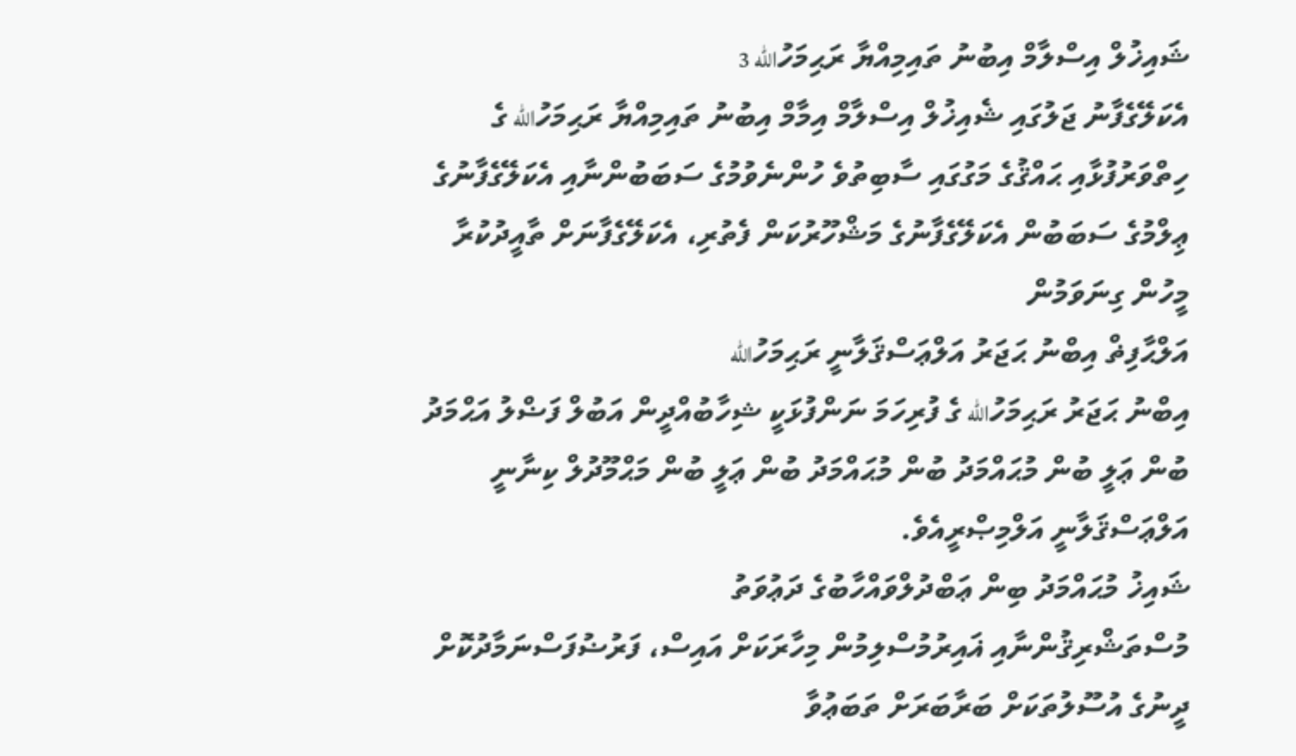ޝައިޚުލް އިސްލާމް އިބުނު ތައިމިއްޔާ ރަޙިމަހުالله 3
އެކަލޭގެފާނު ޖަލުގައި ޝެއިޚުލް އިސްލާމް އިމާމް އިބުނު ތައިމިއްޔާ ރަޙިމަހުالله ގެ ހިތްވަރުފުޅާއި ޙައްޤުގެ މަގުގައި ސާބިތުވެ ހުންނެވުމުގެ ސަބަބުންނާއި އެކަލޭގެފާނުގެ ޢިލްމުގެ ސަބަބުން އެކަލޭގެފާނުގެ މަޝްހޫރުކަން ފެތުރި، އެކަލޭގެފާނަށް ތާއީދުކުރާ މީހުން ގިނަވަމުން
އަލްޙާފިޡް އިބްނު ޙަޖަރު އަލްޢަސްޤަލާނީ ރަޙިމަހުالله
އިބްނު ޙަޖަރު ރަޙިމަހުالله ގެ ފުރިހަމަ ނަންފުޅަކީ ޝިހާބުއްދީން އަބުލް ފަޟްލު އަޙްމަދު ބުން ޢަލީ ބުން މުޙައްމަދު ބުން މުޙައްމަދު ބުން ޢަލީ ބުން މަޙްމޫދުލް ކިނާނީ އަލްޢަސްޤަލާނީ އަލްމިޞްރީއެވެ.
ޝައިޚު މުޙައްމަދު ބިން ޢަބްދުލްވައްހާބުގެ ދަޢުވަތު
މުސްތަޝްރިޤުންނާއި ޣައިރުމުސްލިމުން މިހާރަކަށް އައިސް، ފަރުޟުފަސްނަމާދުކޮށް ދީނުގެ އުސޫލުތަކަށް ބަރާބަރަށް ތަބަޢުވާ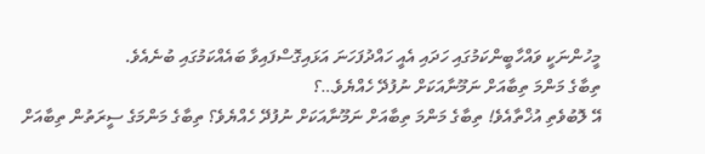މީހުންނަކީ ވައްހާބީންކަމުގައި ހަދައި އެއީ ހައްދުފަހަނަ އަޅައިގޮސްފައިވާ ބައެއްކަމުގައި ބުނެއެވެ.
ތިބާގެ މަންމަ ތިބާއަށް ނަމޫނާއަކަށް ނުފުދޭ ހެއްޔެވެ…؟
އޭ ލޮބުވެތި އުޚްތާއެވެ! ތިބާގެ މަންމަ ތިބާއަށް ނަމޫނާއަކަށް ނުފުދޭ ހެއްޔެވެ؟ ތިބާގެ މަންމަގެ ސީރަތުން ތިބާއަށް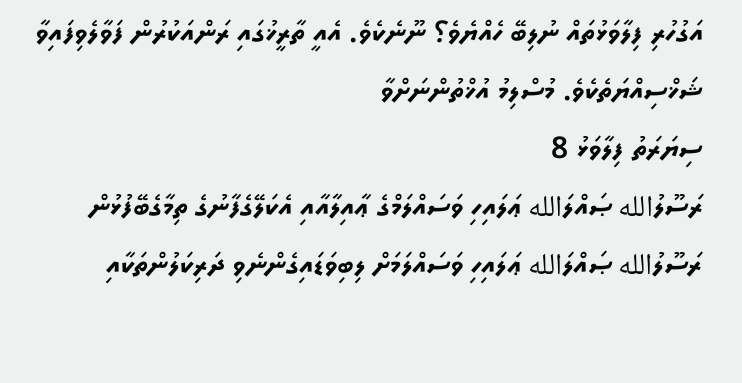އަގުހުރި ފިލާވަޅުތައް ނުލިބޭ ހެއްޔެވެ؟ ނޫނެކެވެ. އެއީ ތާރީޚުގައި ރަންއަކުރުން ފަވާލެވިފައިވާ  ޝަޚްސިއްޔަތެކެވެ. މުސްލިމު އުޚްތުންނަށްވާ
ސިޔަރަތު ފިލާވަޅު 8
ރަސޫލުالله ޞައްލަالله ޢަލައިހި ވަސައްލަމްގެ ޢާއިލާއާއި އެކަލޭގެފާނުގެ ތިމާގެބޭފުޅުން ރަސޫލުالله ޞައްލަالله ޢަލައިހި ވަސައްލަމަށް ލިބިވަޑައިގެންނެވި ދަރިކަލުންތަކާއި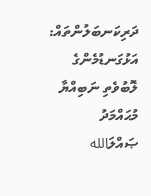ދަރިކަނބަލުންތައް: އަޅުގަނޑުމެންގެ ލޮބުވެތި ނަބިއްޔާ މުޙައްމަދު ޞައްލަالله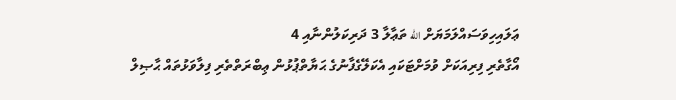ޢަލައިހިވަސައްލަމަޔަށް الله ތަޢާލާ 3 ދަރިކަލުންނާއި 4
އޯގާތެރި ފިރިއަކަށް ވުމަށްޓަކައި އެކަލޭގެފާނުގެ ޙަޔާތްޕުޅުން ޢިބްރަތްތެރި ފިލާވަޅުތައް ޙާޞިލް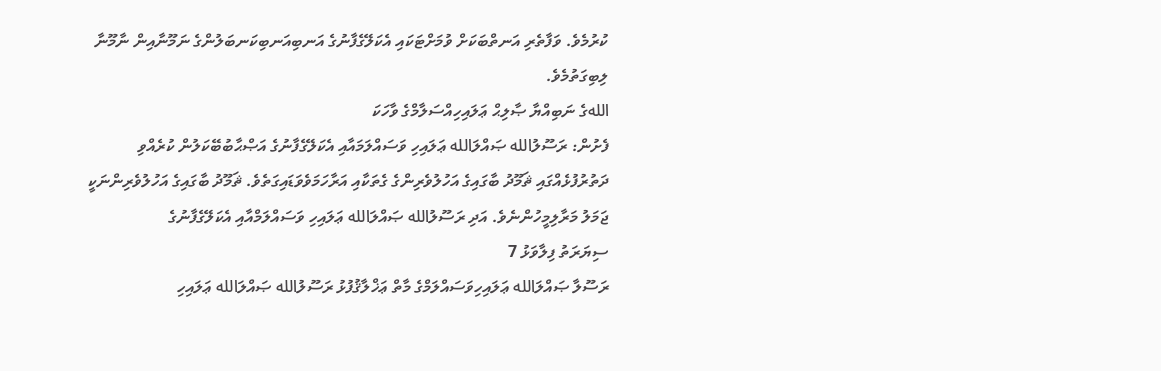ކުރުމެވެ. ވަފާތެރި އަނތްބަކަށް ވުމަށްޓަކައި އެކަލޭގެފާނުގެ އަނބިއަނބިކަނބަލުންގެ ނަމޫނާއިން ނާމޫނާ ލިބިގަތުމެވެ.
اللهގެ ނަބިއްޔާ ޞާލިޙް ޢަލައިހިއްސަލާމްގެ ވާހަކަ
ފެށުން: ރަސޫލުالله ޞައްލަالله ޢަލައިހި ވަސައްލަމައާއި އެކަލޭގެފާނުގެ އަޞްޙާބުބޭކަލުން ކުރެއްވި ދަތުރުފުޅެއްގައި ޘަމޫދު ބާގައިގެ އަހުލުވެރިންގެ ގެތަކާއި އަރާހަމަވެވަޑައިގަތެވެ. ޘަމޫދު ބާގައިގެ އަހުލުވެރިންނަކީ ޖަމަލު މަރާލިމީހުންނެވެ. އަދި ރަސޫލުالله ޞައްލަالله ޢަލައިހި ވަސައްލަމްއާއި އެކަލޭގެފާނުގެ
ސިޔަރަތު ފިލާވަޅު 7
ރަސޫލާ ޞައްލަالله ޢަލައިހިވަސައްލަމްގެ މާތް ޢަޚްލާޤުފުޅު ރަސޫލުالله ޞައްލަالله ޢަލައިހި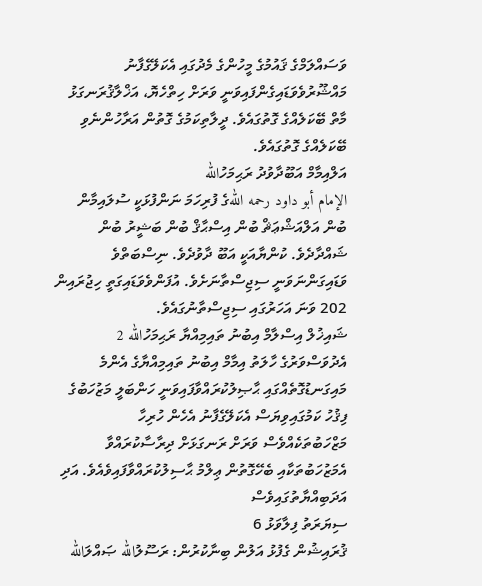ވަސައްލަމްގެ ޤައުމުގެ މީހުންގެ މެދުގައި އެކަލޭގެފާނު މައްޝޫރުވެވަޑައިގެންފައިވަނީ ވަރަށް ހިތްހެޔޮ، އަޚްލާޤުރަނގަޅު މާތް ބޭކަލެއްގެ ގޮތުގައެވެ. ދީލާތިކަމުގެ ގޮތުން އަރާހުންނެވި ބޭކަލެއްގެ ގޮތުގައެވެ.
އަލްއިމާމް އަބޫދާވުދު ރަޙިމަހުالله
الإمام أبو داود رحمه اللهގެ ފުރިހަމަ ނަންފުޅަކީ ސުލައިމާން ބުން އަލްއަޝްޢަޘް ބުން އިސްޙާޤް ބުން ބަޝީރު ބުން ޝައްދާދެވެ. ކުންޔާއަކީ އަބޫ ދާވުދެވެ. ނިސްބަތްވެ ވަޑައިގަންނަވަނީ ސިޖިސްތާނަށެވެ. އުފަންވެވަޑައިގަތީ ހިޖުރައިން 202 ވަނަ އަހަރުގައި ސިޖިސްތާނުގައެވެ.
ޝައިޚުލް އިސްލާމް އިބުނު ތައިމިއްޔާ ރަޙިމަހުالله 2
އެދުވަސްވަރުގެ ހާލަތު އިމާމް އިބުނު ތައިމިއްޔާގެ އެންމެ މައިގަނޑުގޮތެއްގައި ޙާޞިލުކުރައްވާފައިވަނީ ހަންބަލީ މަޒުހަބުގެ ފިޤުހު ކަމުގައިވިޔަސް އެކަލޭގެފާނު އެހެން ހުރިހާ މަޒްހަބުތަކެއްވެސް ވަރަށް ރަނގަޅަށް ދިރާސާކުރައްވާ އެމަޒުހަބުތަކާއި ބެހޭގޮތުން ޢިލްމު ޙާސިލުކުރައްވާފައިވެއެވެ. އަދި އަދަބިއްޔާތުގައިވެސް
ސިޔަރަތު ފިލާވަޅު 6
ޤުރައިޝުން ގެފުޅު އަލުން ބިނާކުރުން: ރަސޫލުالله ޞައްލަالله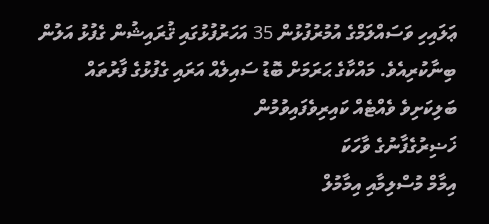ޢަލައިހި ވަސައްލަމްގެ އުމުރުފުޅުން 35 އަހަރުފުޅުގައި ޤުރައިޝުން ގެފުޅު އަލުން ބިނާކުރިއެވެ. މައްކާގެ ޙަރަމަށް ބޮޑު ސައިލެއް އަރައި ގެފުޅުގެ ފާރުތައް ބަލިކަށިވެ ވެއްޓެއް ކައިރިވެފައިވުމުން
ޚަޟިރުގެފާނުގެ ވާހަކަ
އިމާމް މުސްލިމާއި އިމާމުލް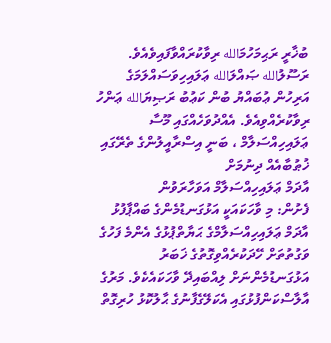ބުޚާރީ ރަޙިމަހުމަالله ރިވާކުރައްވާފައިވެއެވެ. ރަސޫލުالله ޞައްލަالله ޢަލައިހިވަސައްލަމަގެ އަރިހުން ޢުބައްޔު ބުން ކަޢުބު ރަޞިޔަالله ޢަންހު ރިވާކުރެއްވިއެވެ. އެއްދުވަހެއްގައި މޫސާ ޢަލައިހިއްސަލާމް ، ބަނީ އިސްރާއީލުންގެ ތެރޭގައި ޚުޠުބާއެއް ދިނުމަށް
އާދަމް ޢަލައިހިއްސަލާމް އަވަހާރަވުން
ފެށުން: މި ވާހަކައަކީ އަޅުގަނޑުމެންގެ ބައްޕާފުޅު އާދަމް ޢަލައިހިއްސަލާމްގެ ޙަޔާތްޕުޅުގެ އެންމެ ފަހުގެ ވަގުތުތަށް ހޭދަކުރެއްވިގޮތުގެ ޚަބަރު އަޅުގަނޑުމެންނަށް ލިއްބައިދޭ ވާހަކައެކެވެ. މަރުގެ އާލާސްކަންފުޅުގައި އެކަލޭގެފާނުގެ ޙާލުކޮޅު ހުރިގޮތް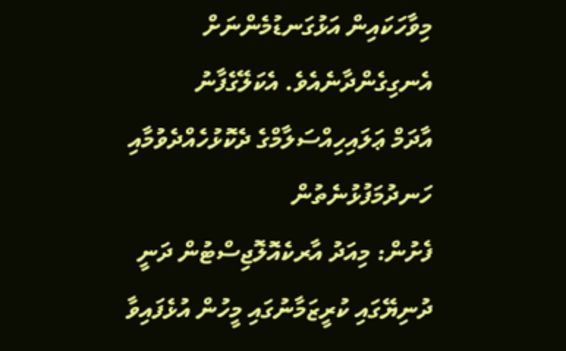މިވާހަކައިން އަޅުގަނޑުމެންނަށް އެނގިގެންދާނެއެވެ. އެކަލޭގެފާނު
އާދަމް ޢަލައިހިއްސަލާމްގެ ދެކޮޅުހެއްދެވުމާއި ހަނދުމަފުޅުނެތުން
ފެށުން: މިއަދު އާރކެއޮލޮޖިސްޓުން ދަނީ ދުނިޔޭގައި ކުރީޒަމާނުގައި މީހުން އުޅެފައިވާ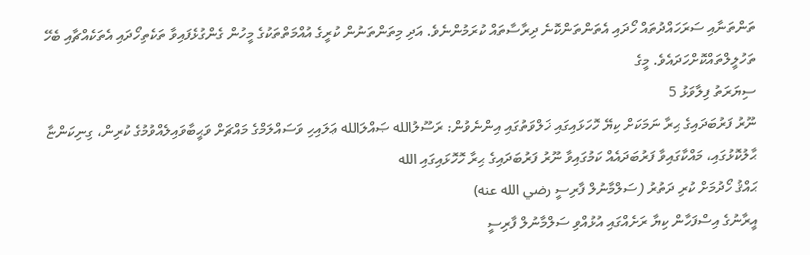ތަންތަނާއި ސަރަހައްދުތައް ހޯދައި އެތަންތަންކޮނެ ދިރާސާތައް ކުރަމުންނެވެ. އަދި މިތަންތަނުން ކުރީގެ އުއްމަތްތަކުގެ މީހުން ގެންގުޅެފައިވާ ތަކެތިހޯދައި އެތަކެއްޗާއި ބެހޭ ތަހުލީލްތައްކޮށްހަދައެވެ. މީގެ
ސިޔަރަތު ފިލާވަޅު 5
ނޫރު ފަރުބަދައިގެ ޙިރާ ނަމަކަށް ކިޔޭ ހޮހަޅައިގައި ޚަލްވަތުގައި އިންނެވުން: ރަސޫލުالله ޞައްލަالله ޢަލައިހި ވަސައްލަމްގެ މައްޗަށް ވަޙީބާވައިލެއްވުމުގެ ކުރިން، ގިނިކަންޏާ ޙާލުކޮޅުގައި، މައްކާގައިވާ ފަރުބަދައެއް ކަމުގައިވާ ނޫރު ފަރުބަދައިގެ ޙިރާ ހޮހޮޅައިގައި الله
ޙައްޤު ހޯދުމަށް ކުރި ދަތުރު (ސަލްމާނުލް ފާރިސީ رضي الله عنه)
އީރާނުގެ އިސްފަހާން ކިޔާ ރަށެއްގައި އުޅުއްވި ސަލްމާނުލް ފާރިސީ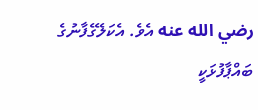رضي الله عنه އެވެ. އެކަލޭގެފާނުގެ ބައްޕާފުޅަކީ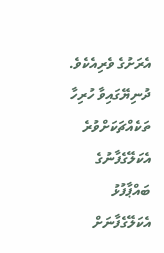އެރަށުގެ ވެރިއެކެވެ. ދުނިޔޭގައިވާ ހުރިހާ ތަކެއްޗަކަށްވުރެ އެކަލޭގެފާނުގެ ބައްޕާފުޅު އެކަލޭގެފާނަށް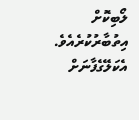ލޯބިކޮށް އިތުބާރުކުރެއެވެ. އެކަލޭގެފާނަށް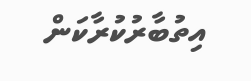އިތުބާރުކުރާކަން